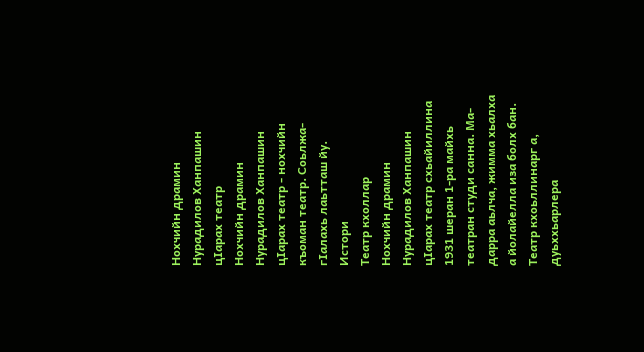Нохчийн драмин Нурадилов Ханпашин цӀарах театр
Нохчийн драмин Нурадилов Ханпашин цӀарах театр - нохчийн къоман театр. Соьлжа-гӀалахь лаьтташ йу.
Истори
Театр кхоллар
Нохчийн драмин Нурадилов Ханпашин цӀарах театр схьайиллина 1931 шеран 1-ра майхь театран студи санна. Ма-дарра аьлча, жимма хьалха а йолайелла иза болх бан. Театр кхоьллинарг а, дуьххьарлера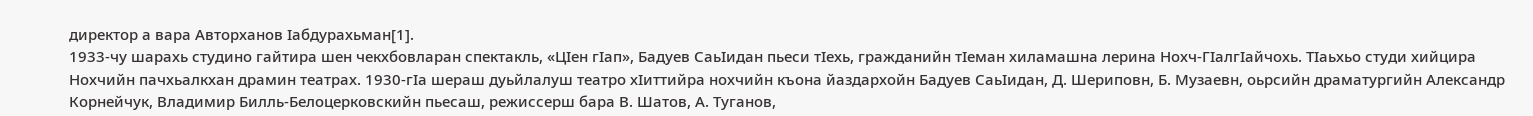директор а вара Авторханов Ӏабдурахьман[1].
1933-чу шарахь студино гайтира шен чекхбовларан спектакль, «ЦӀен гӀап», Бадуев СаьӀидан пьеси тӀехь, гражданийн тӀеман хиламашна лерина Нохч-ГӀалгӀайчохь. ТӀаьхьо студи хийцира Нохчийн пачхьалкхан драмин театрах. 1930-гӀа шераш дуьйлалуш театро хӀиттийра нохчийн къона йаздархойн Бадуев СаьӀидан, Д. Шериповн, Б. Музаевн, оьрсийн драматургийн Александр Корнейчук, Владимир Билль-Белоцерковскийн пьесаш, режиссерш бара В. Шатов, А. Туганов,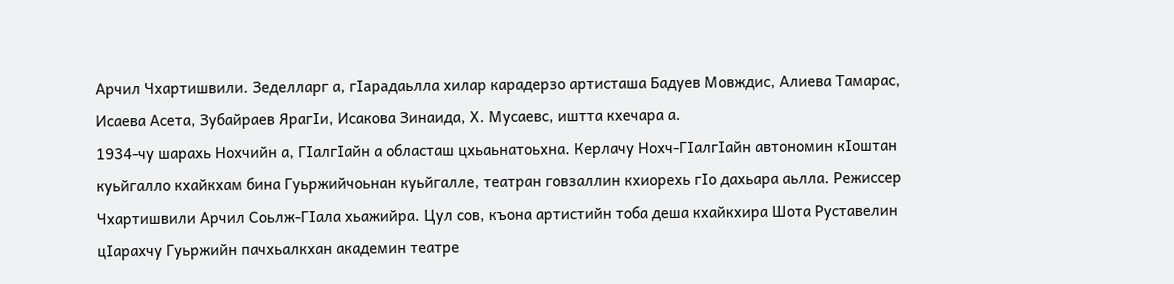Арчил Чхартишвили. Зеделларг а, гӀapaдаьлла хилар карадерзо артисташа Бадуев Мовждис, Алиева Тамарас, Исаева Асета, Зубайраев ЯрагӀи, Исакова Зинаида, Х. Мусаевс, иштта кхечара а.
1934-чу шарахь Нохчийн а, ГӀалгӀайн а областаш цхьаьнатоьхна. Керлачу Нохч-ГӀалгӀайн автономин кӀоштан куьйгалло кхайкхам бина Гуьржийчоьнан куьйгалле, театран говзаллин кхиорехь гӀо дахьара аьлла. Режиссер Чхартишвили Арчил Соьлж-ГӀала хьажийра. Цул сов, къона артистийн тоба деша кхайкхира Шота Руставелин цӀарахчу Гуьржийн пачхьалкхан академин театре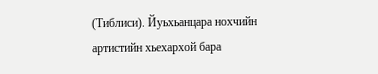(Тиблиси). Йуьхьанцара нохчийн артистийн хьехархой бара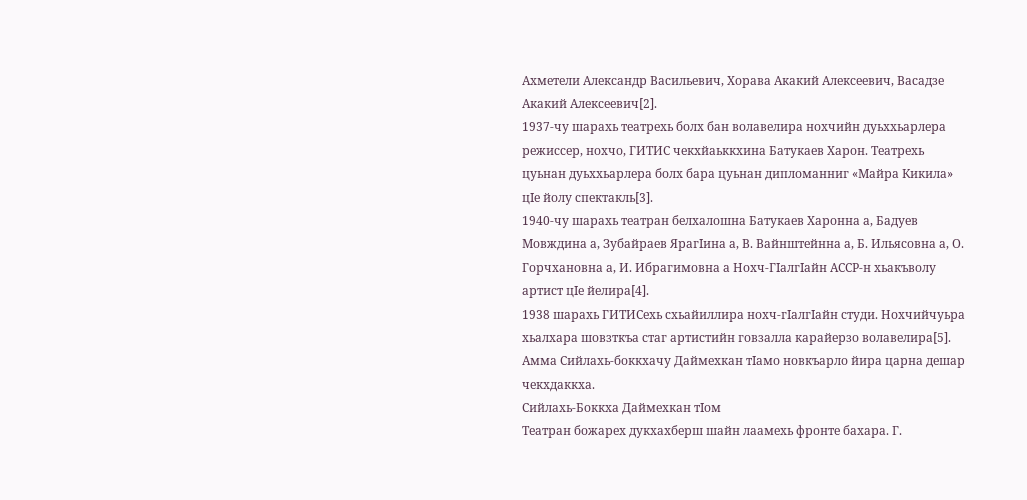Ахметели Александр Васильевич, Хорава Акакий Алексеевич, Васадзе Акакий Алексеевич[2].
1937-чу шарахь театрехь болх бан волавелира нохчийн дуьххьарлера режиссер, нохчо, ГИТИС чекхйаьккхина Батукаев Харон. Театрехь цуьнан дуьххьарлера болх бара цуьнан дипломанниг «Майра Кикила» цӀе йолу спектакль[3].
1940-чу шарахь театран белхалошна Батукаев Харонна а, Бадуев Мовждина а, Зубайраев ЯрагӀина а, В. Вайнштейнна а, Б. Ильясовна а, О. Горчхановна а, И. Ибрагимовна а Нохч-ГӀалгӀайн АССР-н хьакъволу артист цӀе йелира[4].
1938 шарахь ГИТИСехь схьайиллира нохч-гӀалгӀайн студи. Нохчийчуьра хьалхара шовзткъа стаг артистийн говзалла карайерзо волавелира[5]. Амма Сийлахь-боккхачу Даймехкан тӀамо новкъарло йира царна дешар чекхдаккха.
Сийлахь-Боккха Даймехкан тӀом
Театран божарех дукхахберш шайн лаамехь фронте бахара. Г.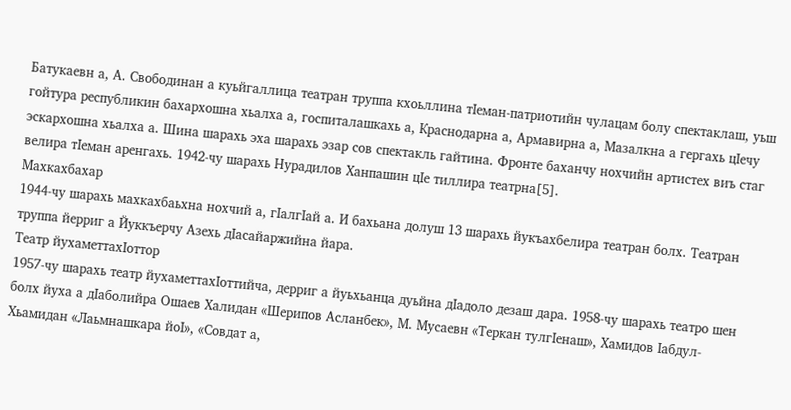Батукаевн а, А. Свободинан а куьйгаллица театран труппа кхоьллина тӀеман-патриотийн чулацам болу спектаклаш, уьш гойтура республикин бахархошна хьалха а, госпиталашкахь а, Краснодарна а, Армавирна а, Мазалкна а гергахь цӀечу эскархошна хьалха а. Шина шарахь эха шарахь эзар сов спектакль гайтина. Фронте баханчу нохчийн артистех виъ стаг велира тӀеман аренгахь. 1942-чу шарахь Нурадилов Ханпашин цӀе тиллира театрна[5].
Махкахбахар
1944-чу шарахь махкахбаьхна нохчий а, гӀалгӀай а. И бахьана долуш 13 шарахь йукъахбелира театран болх. Театран труппа йерриг а Йуккъерчу Азехь дӀасайаржийна йара.
Театр йухаметтахӀоттор
1957-чу шарахь театр йухаметтахӀоттийча, дерриг а йуьхьанца дуьйна дӀадоло дезаш дара. 1958-чу шарахь театро шен болх йуха а дӀаболийра Ошаев Халидан «Шерипов Асланбек», М. Мусаевн «Теркан тулгӀенаш», Хамидов Ӏабдул-Хьамидан «Лаьмнашкара йоӀ», «Совдат а,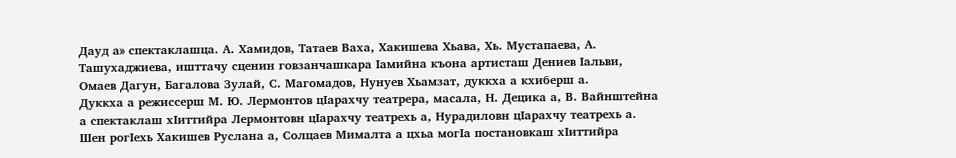Дауд а» спектаклашца. А. Хамидов, Татаев Ваха, Хакишева Хьава, Хь. Мустапаева, А. Ташухаджиева, ишттачу сценин говзанчашкара Ӏамийна къона артисташ Дениев Ӏальви, Омаев Дагун, Багалова Зулай, С. Магомадов, Нунуев Хьамзат, дуккха а кхиберш а.
Дуккха а режиссерш М. Ю. Лермонтов цӀарахчу театрера, масала, Н. Децика а, В. Вайнштейна а спектаклаш хӀиттийра Лермонтовн цӀарахчу театрехь а, Нурадиловн цӀарахчу театрехь а. Шен рогӀехь Хакишев Руслана а, Солцаев Мималта а цхьа могӀа постановкаш хӀиттийра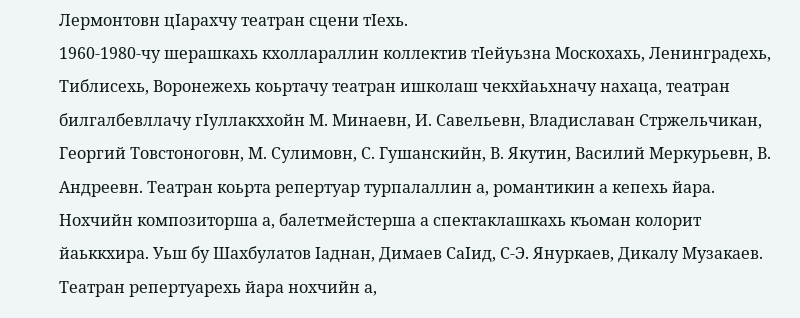Лермонтовн цӀарахчу театран сцени тӀехь.
1960-1980-чу шерашкахь кхоллараллин коллектив тӀейуьзна Москохахь, Ленинградехь, Тиблисехь, Воронежехь коьртачу театран ишколаш чекхйаьхначу нахаца, театран билгалбевллачу гӀуллакххойн М. Минаевн, И. Савельевн, Владиславан Стржельчикан, Георгий Товстоноговн, М. Сулимовн, С. Гушанскийн, В. Якутин, Василий Меркурьевн, В. Андреевн. Театран коьрта репертуар турпалаллин а, романтикин а кепехь йара.
Нохчийн композиторша а, балетмейстерша а спектаклашкахь къоман колорит йаьккхира. Уьш бу Шахбулатов Ӏаднан, Димаев СаӀид, С-Э. Януркаев, Дикалу Музакаев.
Театран репертуарехь йара нохчийн а,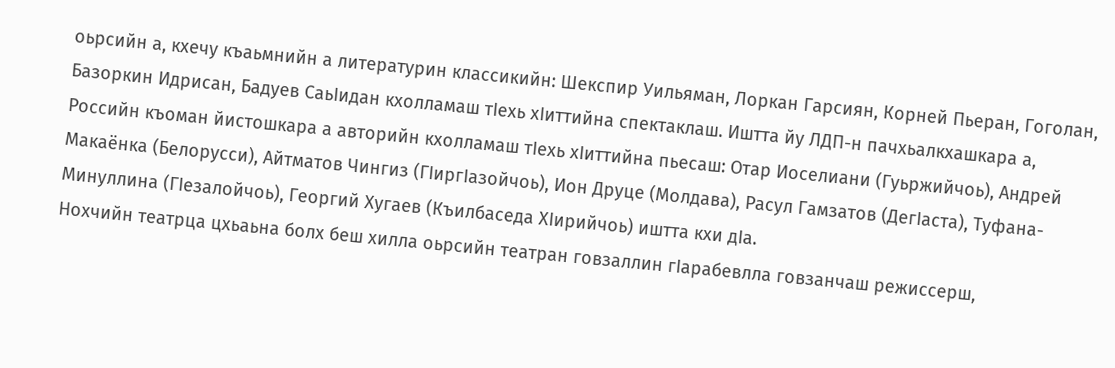оьрсийн а, кхечу къаьмнийн а литературин классикийн: Шекспир Уильяман, Лоркан Гарсиян, Корней Пьеран, Гоголан, Базоркин Идрисан, Бадуев СаьӀидан кхолламаш тӀехь хӀиттийна спектаклаш. Иштта йу ЛДП-н пачхьалкхашкара а, Российн къоман йистошкара а авторийн кхолламаш тӀехь хӀиттийна пьесаш: Отар Иоселиани (Гуьржийчоь), Андрей Макаёнка (Белорусси), Айтматов Чингиз (ГӀиргӀазойчоь), Ион Друце (Молдава), Расул Гамзатов (ДегӀаста), Туфана-Минуллина (ГӀезалойчоь), Георгий Хугаев (Къилбаседа ХӀирийчоь) иштта кхи дӀа.
Нохчийн театрца цхьаьна болх беш хилла оьрсийн театран говзаллин гӀарабевлла говзанчаш режиссерш,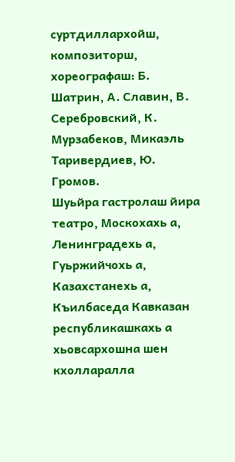суртдиллархойш, композиторш, хореографаш: Б. Шатрин, А. Славин, В. Серебровский, К. Мурзабеков, Микаэль Таривердиев, Ю. Громов.
Шуьйра гастролаш йира театро, Москохахь а, Ленинградехь а, Гуьржийчохь а, Казахстанехь а, Къилбаседа Кавказан республикашкахь а хьовсархошна шен кхолларалла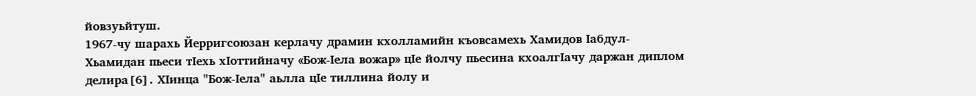йовзуьйтуш.
1967-чу шарахь Йерригсоюзан керлачу драмин кхолламийн къовсамехь Хамидов Ӏабдул-Хьамидан пьеси тӀехь хӀоттийначу «Бож-Ӏела вожар» цӀе йолчу пьесина кхоалгӀачу даржан диплом делира[6]. ХӀинца "Бож-Ӏела" аьлла цӀе тиллина йолу и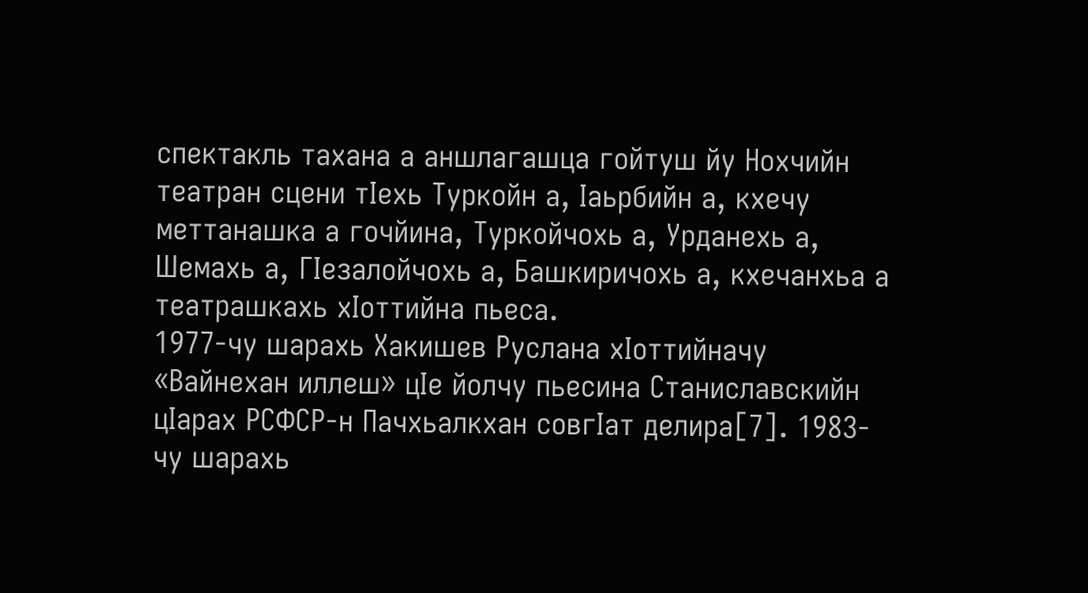спектакль тахана а аншлагашца гойтуш йу Нохчийн театран сцени тӀехь Туркойн а, Ӏаьрбийн а, кхечу меттанашка а гочйина, Туркойчохь а, Урданехь а, Шемахь а, ГӀезалойчохь а, Башкиричохь а, кхечанхьа а театрашкахь хӀоттийна пьеса.
1977-чу шарахь Хакишев Руслана хӀоттийначу «Вайнехан иллеш» цӀе йолчу пьесина Станиславскийн цӀарах РСФСР-н Пачхьалкхан совгӀат делира[7]. 1983-чу шарахь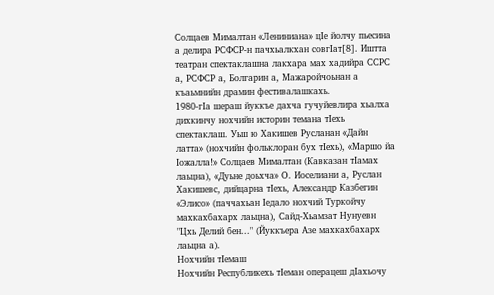Солцаев Мималтан «Лениниана» цӀе йолчу пьесина а делира РСФСР-н пачхьалкхан совгӀат[8]. Иштта театран спектаклашна лакхара мах хадийра ССРС а, РСФСР а, Болгарин а, Мажаройчоьнан а къаьмнийн драмин фестивалашкахь.
1980-гӀа шераш йуккъе дахча гучуйевлира хьалха дихкинчу нохчийн историн темана тӀехь спектаклаш. Уьш ю Хакишев Русланан «Дайн латта» (нохчийн фольклоран бух тӀехь), «Маршо йа Ӏожалла!» Солцаев Мималтан (Кавказан тӀамах лаьцна), «Дуьне доьхча» О. Иоселиани а, Руслан Хакишевс, дийцарна тӀехь, Александр Казбегин «Элисо» (паччахьан Ӏедало нохчий Туркойчу махкахбахарх лаьцна), Сайд-Хьамзат Нунуевн "Цхь Делий бен..." (Йуккъера Азе махкахбахарх лаьцна а).
Нохчийн тӀемаш
Нохчийн Республикехь тӀеман операцеш дӀахьочу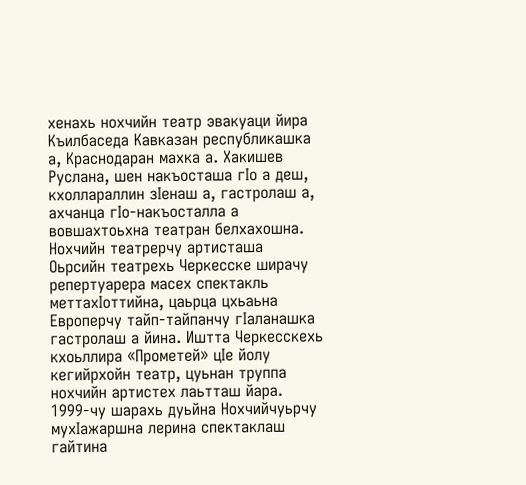хенахь нохчийн театр эвакуаци йира Къилбаседа Кавказан республикашка а, Краснодаран махка а. Хакишев Руслана, шен накъосташа гӀо а деш, кхоллараллин зӀенаш а, гастролаш а, ахчанца гӀо-накъосталла а вовшахтоьхна театран белхахошна.
Нохчийн театрерчу артисташа Оьрсийн театрехь Черкесске ширачу репертуарера масех спектакль меттахӀоттийна, цаьрца цхьаьна Европерчу тайп-тайпанчу гӀаланашка гастролаш а йина. Иштта Черкесскехь кхоьллира «Прометей» цӀе йолу кегийрхойн театр, цуьнан труппа нохчийн артистех лаьтташ йара.
1999-чу шарахь дуьйна Нохчийчуьрчу мухӀажаршна лерина спектаклаш гайтина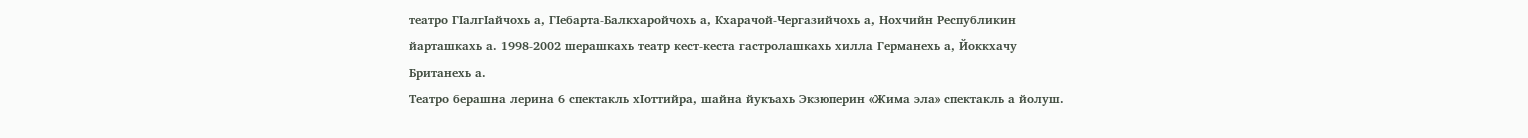театро ГӀалгӀайчохь а, ГӀебарта-Балкхаройчохь а, Кхарачой-Чергазийчохь а, Нохчийн Республикин йарташкахь а. 1998-2002 шерашкахь театр кест-кеста гастролашкахь хилла Германехь а, Йоккхачу Британехь а.
Театро берашна лерина 6 спектакль хӀоттийра, шайна йукъахь Экзюперин «Жима эла» спектакль а йолуш.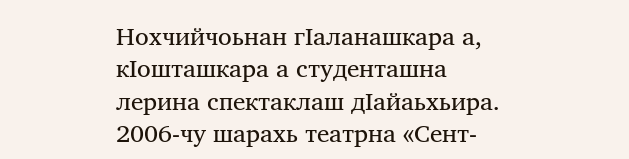Нохчийчоьнан гӀаланашкара а, кӀошташкара а студенташна лерина спектаклаш дӀайаьхьира. 2006-чу шарахь театрна «Сент-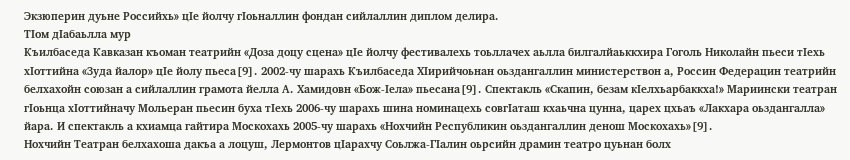Экзюперин дуьне Российхь» цӀе йолчу гӀоьналлин фондан сийлаллин диплом делира.
ТӀом дӀабаьлла мур
Къилбаседа Кавказан къоман театрийн «Доза доцу сцена» цӀе йолчу фестивалехь тоьллачех аьлла билгалйаьккхира Гоголь Николайн пьеси тӀехь хӀоттийна «Зуда йалор» цӀе йолу пьеса[9]. 2002-чу шарахь Къилбаседа ХӀирийчоьнан оьздангаллин министерствон а, Россин Федерацин театрийн белхахойн союзан а сийлаллин грамота йелла А. Хамидовн «Бож-Ӏела» пьесана[9]. Спектакль «Скапин, безам кӀелхьарбаккха!» Мариински театран гӀоьнца хӀоттийначу Мольеран пьесин буха тӀехь 2006-чу шарахь шина номинацехь совгӀаташ кхаьчна цунна, царех цхьаъ «Лакхара оьздангалла» йара. И спектакль а кхиамца гайтира Москохахь 2005-чу шарахь «Нохчийн Республикин оьздангаллин денош Москохахь»[9].
Нохчийн Театран белхахоша дакъа а лоцуш, Лермонтов цӀарахчу Соьлжа-ГӀалин оьрсийн драмин театро цуьнан болх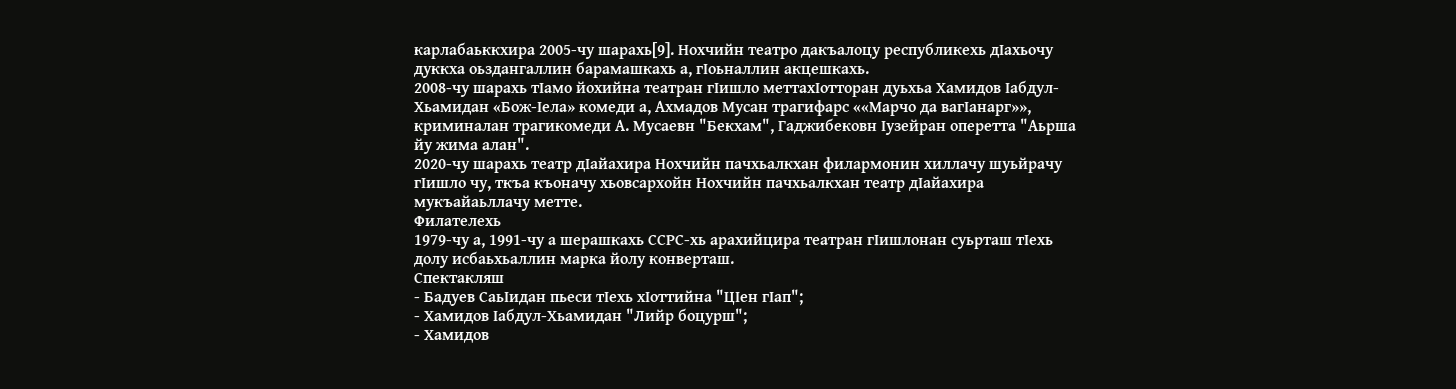карлабаьккхира 2005-чу шарахь[9]. Нохчийн театро дакъалоцу республикехь дӀахьочу дуккха оьздангаллин барамашкахь а, гӀоьналлин акцешкахь.
2008-чу шарахь тӀамо йохийна театран гӀишло меттахӀотторан дуьхьа Хамидов Ӏабдул-Хьамидан «Бож-Ӏела» комеди а, Ахмадов Мусан трагифарс ««Марчо да вагӀанарг»», криминалан трагикомеди А. Мусаевн "Бекхам", Гаджибековн Ӏузейран оперетта "Аьрша йу жима алан".
2020-чу шарахь театр дӀайахира Нохчийн пачхьалкхан филармонин хиллачу шуьйрачу гӀишло чу, ткъа къоначу хьовсархойн Нохчийн пачхьалкхан театр дӀайахира мукъайаьллачу метте.
Филателехь
1979-чу а, 1991-чу а шерашкахь ССРС-хь арахийцира театран гӀишлонан суьрташ тӀехь долу исбаьхьаллин марка йолу конверташ.
Спектакляш
- Бадуев СаьӀидан пьеси тӀехь хӀоттийна "ЦӀен гӀап";
- Хамидов Ӏабдул-Хьамидан "Лийр боцурш";
- Хамидов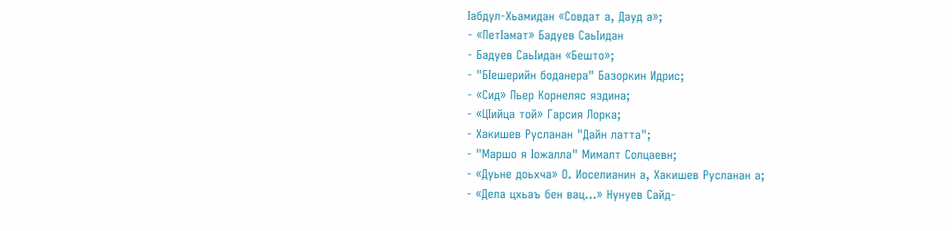Ӏабдул-Хьамидан «Совдат а, Дауд а»;
- «ПетӀамат» Бадуев СаьӀидан
- Бадуев СаьӀидан «Бешто»;
- "БӀешерийн боданера" Базоркин Идрис;
- «Сид» Пьер Корнеляс яздина;
- «ЦӀийца той» Гарсия Лорка;
- Хакишев Русланан "Дайн латта";
- "Маршо я Ӏожалла" Мималт Солцаевн;
- «Дуьне доьхча» О. Иоселианин а, Хакишев Русланан а;
- «Дела цхьаъ бен вац…» Нунуев Сайд-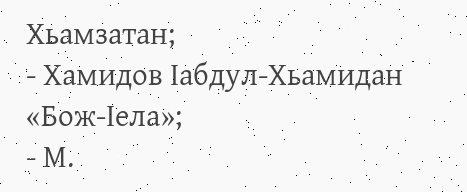Хьамзатан;
- Хамидов Ӏабдул-Хьамидан «Бож-Ӏела»;
- М.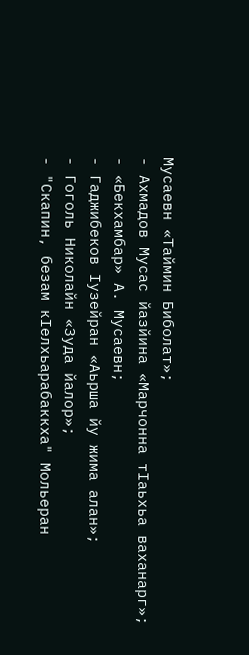Мусаевн «Таймин Биболат»;
- Ахмадов Мусас йазйина «Марчонна тӀаьхьа ваханарг»;
- «Бекхамбар» А. Мусаевн;
- Гаджибеков Ӏузейран «Аьрша йу жима алан»;
- Гоголь Николайн «Зуда йалор»;
- "Скапин, безам кӀелхьарабаккха" Мольеран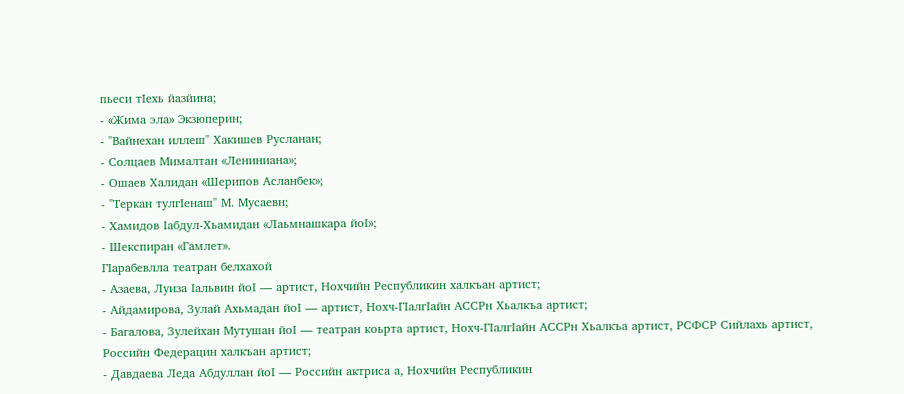пьеси тӀехь йазйина;
- «Жима эла» Экзюперин;
- "Вайнехан иллеш" Хакишев Русланан;
- Солцаев Мималтан «Лениниана»;
- Ошаев Халидан «Шерипов Асланбек»;
- "Теркан тулгӀенаш" М. Мусаевн;
- Хамидов Ӏабдул-Хьамидан «Лаьмнашкара йоӀ»;
- Шекспиран «Гамлет».
ГӀарабевлла театран белхахой
- Азаева, Луиза Ӏальвин йоӀ — артист, Нохчийн Республикин халкъан артист;
- Айдамирова, Зулай Ахьмадан йоӀ — артист, Нохч-ГӀалгӀайн АССРн Хьалкъа артист;
- Багалова, Зулейхан Мутушан йоӀ — театран коьрта артист, Нохч-ГӀалгӀайн АССРн Хьалкъа артист, РСФСР Сийлахь артист, Российн Федерацин халкъан артист;
- Давдаева Леда Абдуллан йоӀ — Российн актриса а, Нохчийн Республикин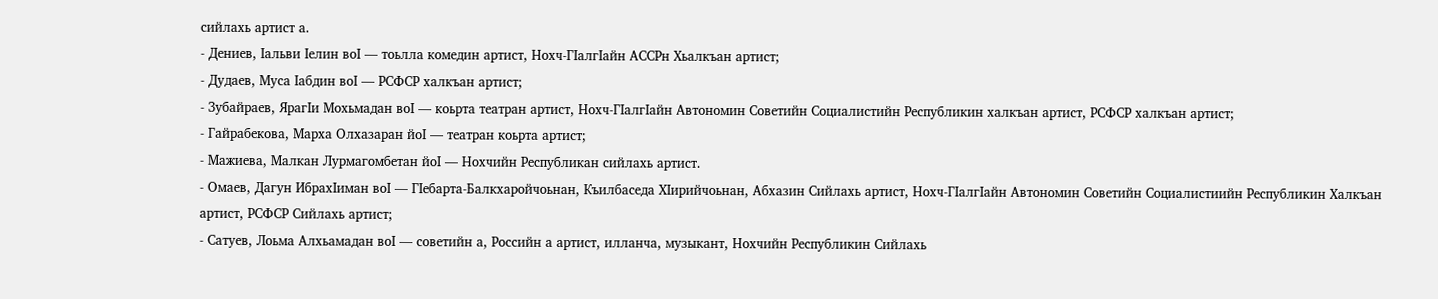сийлахь артист а.
- Дениев, Ӏальви Ӏелин воӀ — тоьлла комедин артист, Нохч-ГӀалгӀайн АССРн Хьалкъан артист;
- Дудаев, Муса Ӏабдин воӀ — РСФСР халкъан артист;
- Зубайраев, ЯрагӀи Мохьмадан воӀ — коьрта театран артист, Нохч-ГӀалгӀайн Автономин Советийн Социалистийн Республикин халкъан артист, РСФСР халкъан артист;
- Гайрабекова, Марха Олхазаран йоӀ — театран коьрта артист;
- Мажиева, Малкан Лурмагомбетан йоӀ — Нохчийн Республикан сийлахь артист.
- Омаев, Дагун ИбрахӀиман воӀ — ГӀебарта-Балкхаройчоьнан, Къилбаседа ХӀирийчоьнан, Абхазин Сийлахь артист, Нохч-ГӀалгӀайн Автономин Советийн Социалистиийн Республикин Халкъан артист, РСФСР Сийлахь артист;
- Сатуев, Лоьма Алхьамадан воӀ — советийн а, Российн а артист, илланча, музыкант, Нохчийн Республикин Сийлахь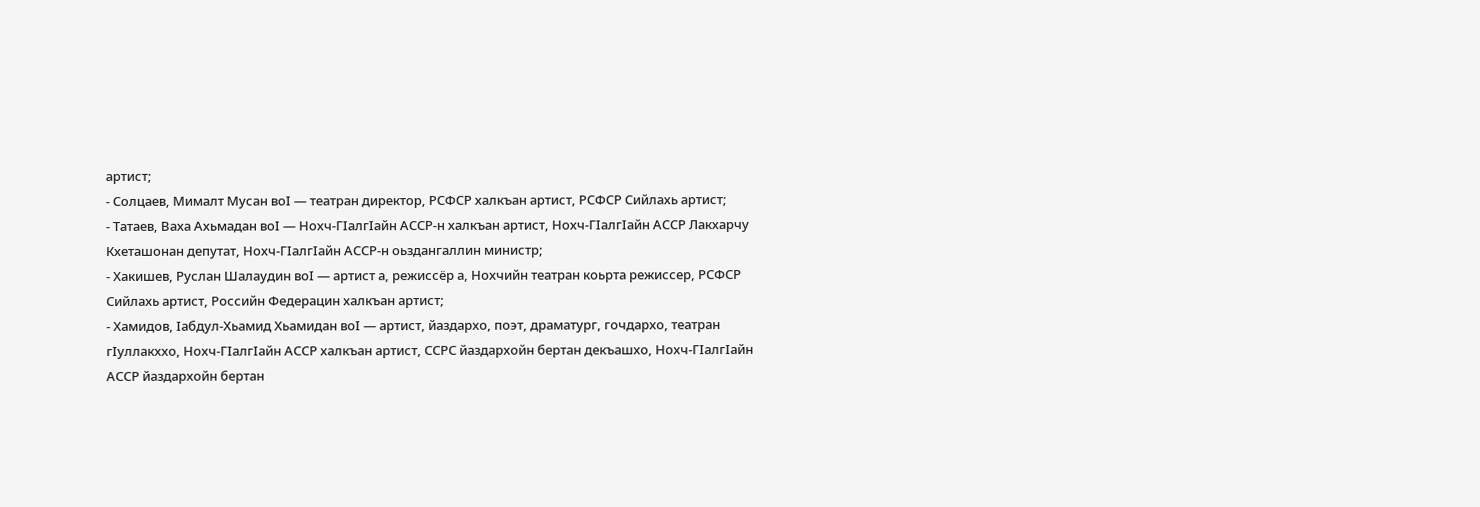артист;
- Солцаев, Мималт Мусан воӀ — театран директор, РСФСР халкъан артист, РСФСР Сийлахь артист;
- Татаев, Ваха Ахьмадан воӀ — Нохч-ГӀалгӀайн АССР-н халкъан артист, Нохч-ГӀалгӀайн АССР Лакхарчу Кхеташонан депутат, Нохч-ГӀалгӀайн АССР-н оьздангаллин министр;
- Хакишев, Руслан Шалаудин воӀ — артист а, режиссёр а, Нохчийн театран коьрта режиссер, РСФСР Сийлахь артист, Российн Федерацин халкъан артист;
- Хамидов, Ӏабдул-Хьамид Хьамидан воӀ — артист, йаздархо, поэт, драматург, гочдархо, театран гӀуллакххо, Нохч-ГӀалгӀайн АССР халкъан артист, ССРС йаздархойн бертан декъашхо, Нохч-ГӀалгӀайн АССР йаздархойн бертан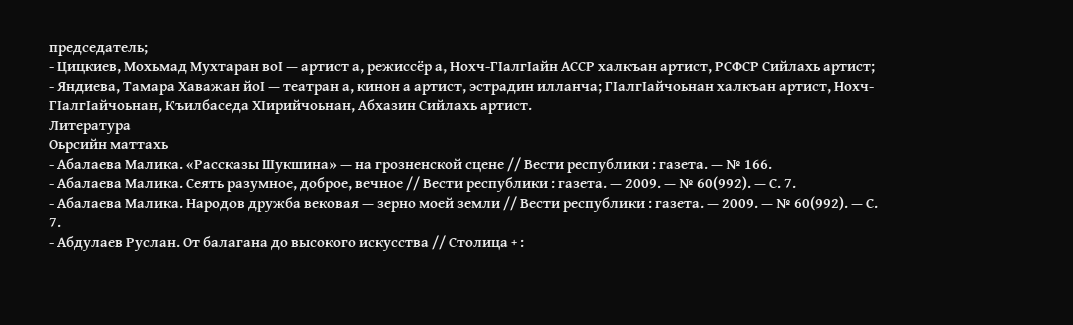председатель;
- Цицкиев, Мохьмад Мухтаран воӀ — артист а, режиссёр а, Нохч-ГӀалгӀайн АССР халкъан артист, РСФСР Сийлахь артист;
- Яндиева, Тамара Хаважан йоӀ — театран а, кинон а артист, эстрадин илланча; ГӀалгӀайчоьнан халкъан артист, Нохч-ГӀалгӀайчоьнан, Къилбаседа ХӀирийчоьнан, Абхазин Сийлахь артист.
Литература
Оьрсийн маттахь
- Абалаева Малика. «Рассказы Шукшина» — на грозненской сцене // Вести республики : газета. — № 166.
- Абалаева Малика. Сеять разумное, доброе, вечное // Вести республики : газета. — 2009. — № 60(992). — С. 7.
- Абалаева Малика. Народов дружба вековая — зерно моей земли // Вести республики : газета. — 2009. — № 60(992). — С. 7.
- Абдулаев Руслан. От балагана до высокого искусства // Столица + :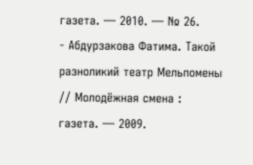газета. — 2010. — № 26.
- Абдурзакова Фатима. Такой разноликий театр Мельпомены // Молодёжная смена : газета. — 2009.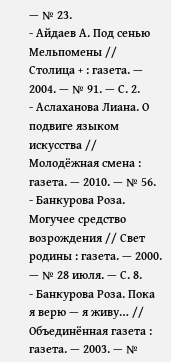— № 23.
- Айдаев А. Под сенью Мельпомены // Столица + : газета. — 2004. — № 91. — С. 2.
- Аслаханова Лиана. О подвиге языком искусства // Молодёжная смена : газета. — 2010. — № 56.
- Банкурова Роза. Могучее средство возрождения // Свет родины : газета. — 2000. — № 28 июля. — С. 8.
- Банкурова Роза. Пока я верю — я живу… // Объединённая газета : газета. — 2003. — №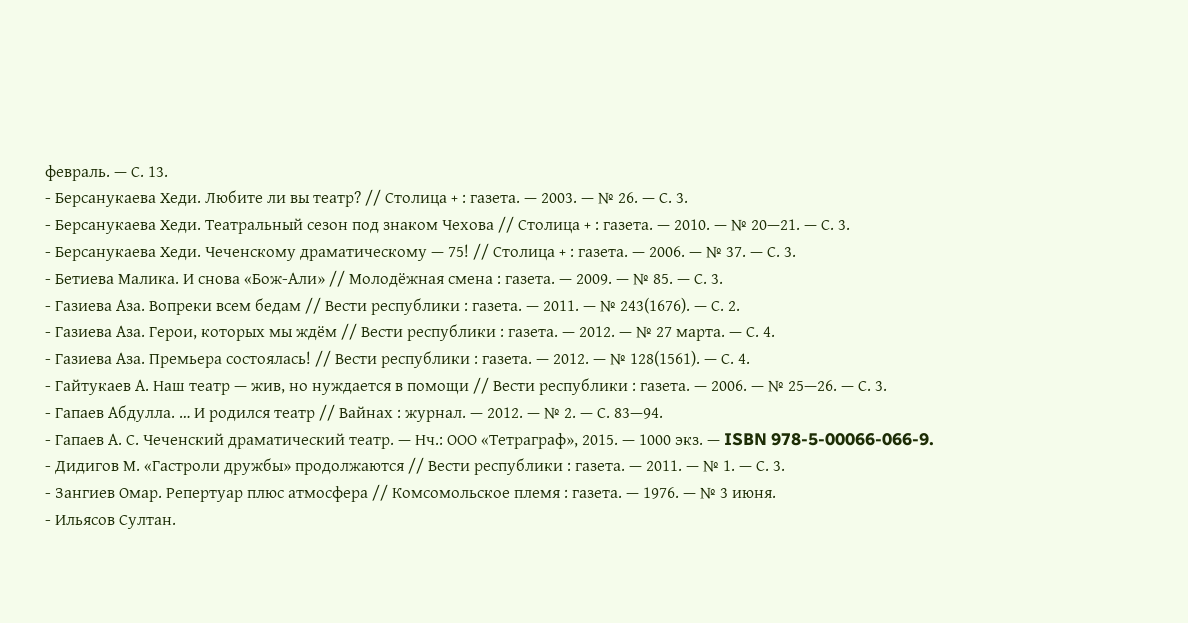февраль. — С. 13.
- Берсанукаева Хеди. Любите ли вы театр? // Столица + : газета. — 2003. — № 26. — С. 3.
- Берсанукаева Хеди. Театральный сезон под знаком Чехова // Столица + : газета. — 2010. — № 20—21. — С. 3.
- Берсанукаева Хеди. Чеченскому драматическому — 75! // Столица + : газета. — 2006. — № 37. — С. 3.
- Бетиева Малика. И снова «Бож-Али» // Молодёжная смена : газета. — 2009. — № 85. — С. 3.
- Газиева Аза. Вопреки всем бедам // Вести республики : газета. — 2011. — № 243(1676). — С. 2.
- Газиева Аза. Герои, которых мы ждём // Вести республики : газета. — 2012. — № 27 марта. — С. 4.
- Газиева Аза. Премьера состоялась! // Вести республики : газета. — 2012. — № 128(1561). — С. 4.
- Гайтукаев А. Наш театр — жив, но нуждается в помощи // Вести республики : газета. — 2006. — № 25—26. — С. 3.
- Гапаев Абдулла. … И родился театр // Вайнах : журнал. — 2012. — № 2. — С. 83—94.
- Гапаев А. С. Чеченский драматический театр. — Нч.: ООО «Тетраграф», 2015. — 1000 экз. — ISBN 978-5-00066-066-9.
- Дидигов М. «Гастроли дружбы» продолжаются // Вести республики : газета. — 2011. — № 1. — С. 3.
- Зангиев Омар. Репертуар плюс атмосфера // Комсомольское племя : газета. — 1976. — № 3 июня.
- Ильясов Султан.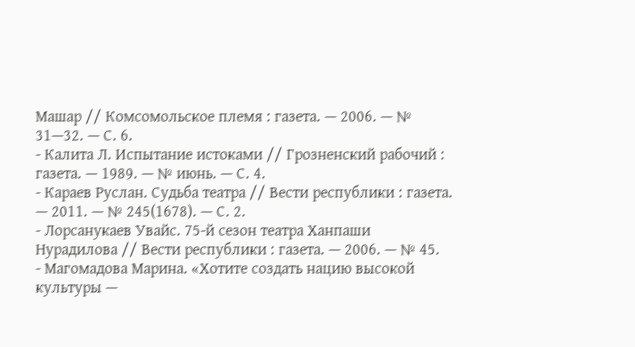Машар // Комсомольское племя : газета. — 2006. — № 31—32. — С. 6.
- Калита Л. Испытание истоками // Грозненский рабочий : газета. — 1989. — № июнь. — С. 4.
- Караев Руслан. Судьба театра // Вести республики : газета. — 2011. — № 245(1678). — С. 2.
- Лорсанукаев Увайс. 75-й сезон театра Ханпаши Нурадилова // Вести республики : газета. — 2006. — № 45.
- Магомадова Марина. «Хотите создать нацию высокой культуры —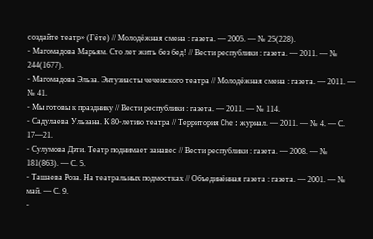создайте театр» (Гёте) // Молодёжная смена : газета. — 2005. — № 25(228).
- Магомадова Марьям. Сто лет жить без бед! // Вести республики : газета. — 2011. — № 244(1677).
- Магомадова Эльза. Энтузиасты чеченского театра // Молодёжная смена : газета. — 2011. — № 41.
- Мы готовы к празднику // Вести республики : газета. — 2011. — № 114.
- Садулаева Ульзана. К 80-летию театра // Территория Che : журнал. — 2011. — № 4. — С. 17—21.
- Сулумова Дэти. Театр поднимает занавес // Вести республики : газета. — 2008. — № 181(863). — С. 5.
- Ташаева Роза. На театральных подмостках // Объединённая газета : газета. — 2001. — № май. — С. 9.
-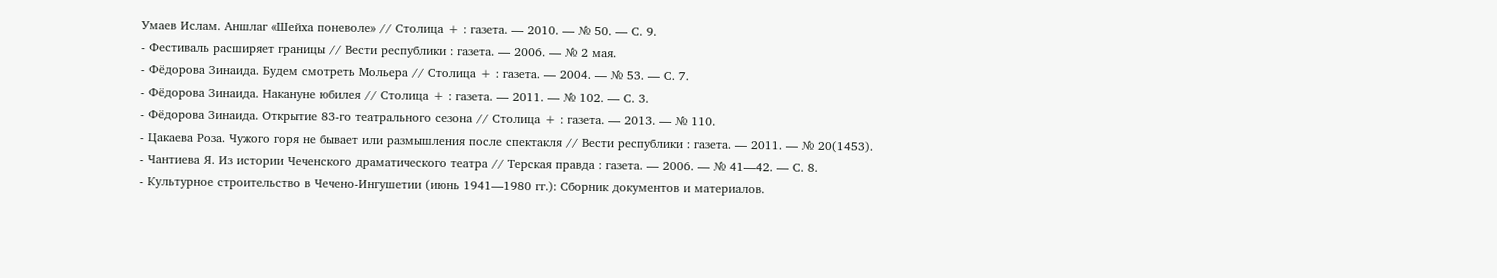Умаев Ислам. Аншлаг «Шейха поневоле» // Столица + : газета. — 2010. — № 50. — С. 9.
- Фестиваль расширяет границы // Вести республики : газета. — 2006. — № 2 мая.
- Фёдорова Зинаида. Будем смотреть Мольера // Столица + : газета. — 2004. — № 53. — С. 7.
- Фёдорова Зинаида. Накануне юбилея // Столица + : газета. — 2011. — № 102. — С. 3.
- Фёдорова Зинаида. Открытие 83-го театрального сезона // Столица + : газета. — 2013. — № 110.
- Цакаева Роза. Чужого горя не бывает или размышления после спектакля // Вести республики : газета. — 2011. — № 20(1453).
- Чантиева Я. Из истории Чеченского драматического театра // Терская правда : газета. — 2006. — № 41—42. — С. 8.
- Культурное строительство в Чечено-Ингушетии (июнь 1941—1980 гг.): Сборник документов и материалов.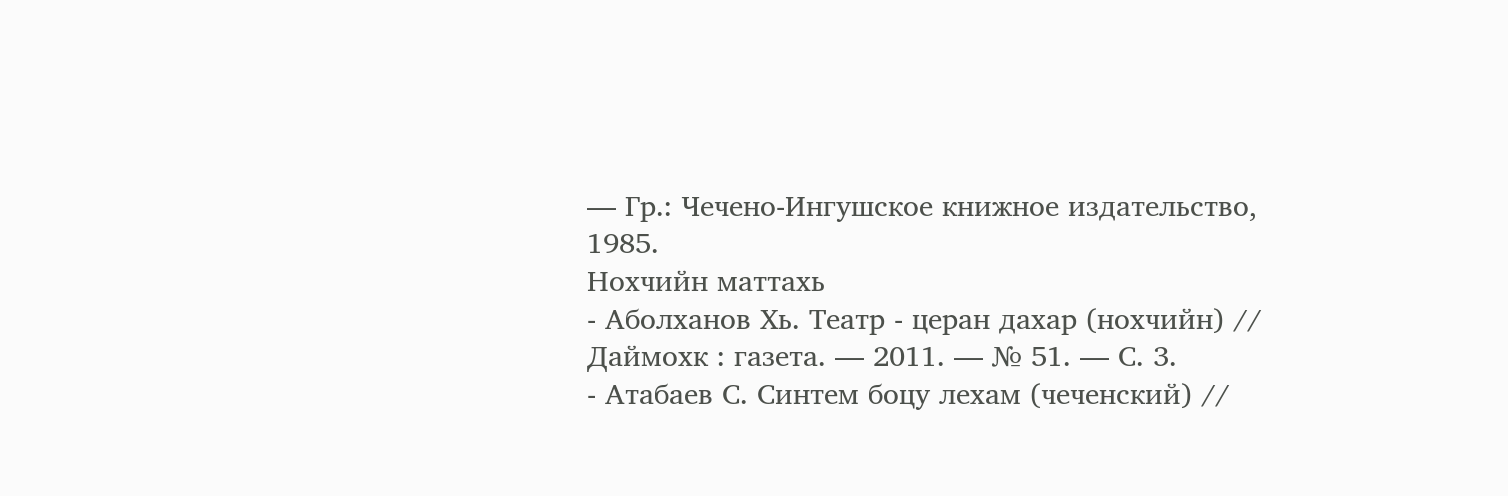— Гр.: Чечено-Ингушское книжное издательство, 1985.
Нохчийн маттахь
- Аболханов Хь. Театр - церан дахар (нохчийн) // Даймохк : газета. — 2011. — № 51. — С. 3.
- Атабаев С. Синтем боцу лехам (чеченский) //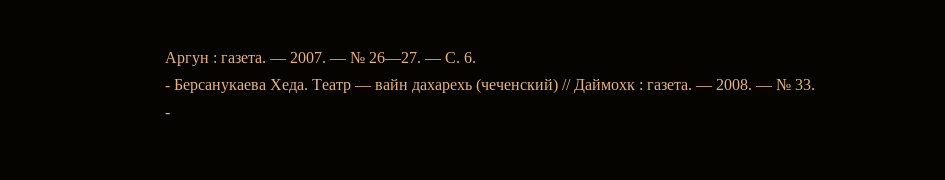Аргун : газета. — 2007. — № 26—27. — С. 6.
- Берсанукаева Хеда. Театр — вайн дахарехь (чеченский) // Даймохк : газета. — 2008. — № 33.
-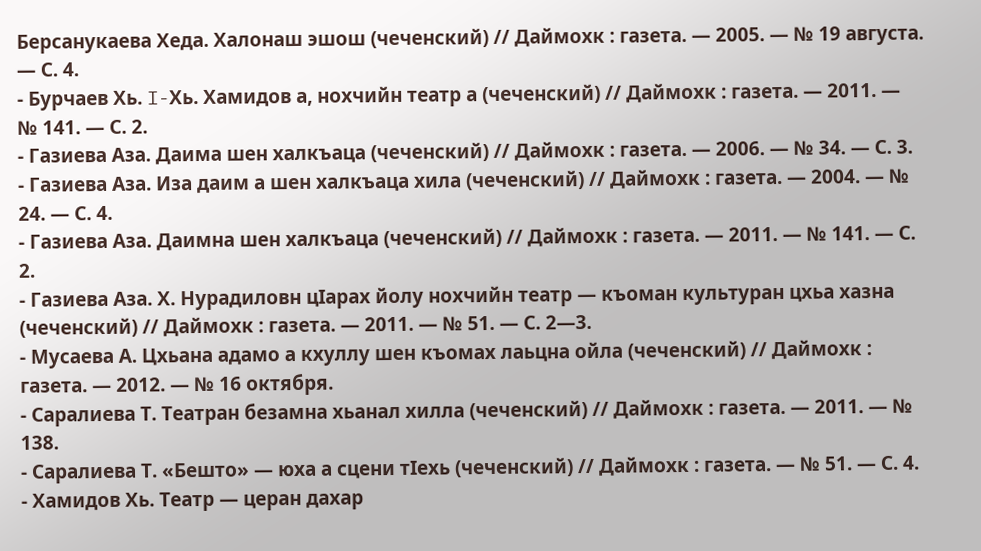Берсанукаева Хеда. Халонаш эшош (чеченский) // Даймохк : газета. — 2005. — № 19 августа. — С. 4.
- Бурчаев Хь. I-Хь. Хамидов а, нохчийн театр а (чеченский) // Даймохк : газета. — 2011. — № 141. — С. 2.
- Газиева Аза. Даима шен халкъаца (чеченский) // Даймохк : газета. — 2006. — № 34. — С. 3.
- Газиева Аза. Иза даим а шен халкъаца хила (чеченский) // Даймохк : газета. — 2004. — № 24. — С. 4.
- Газиева Аза. Даимна шен халкъаца (чеченский) // Даймохк : газета. — 2011. — № 141. — С. 2.
- Газиева Аза. Х. Нурадиловн цӏарах йолу нохчийн театр — къоман культуран цхьа хазна (чеченский) // Даймохк : газета. — 2011. — № 51. — С. 2—3.
- Мусаева А. Цхьана адамо а кхуллу шен къомах лаьцна ойла (чеченский) // Даймохк : газета. — 2012. — № 16 октября.
- Саралиева Т. Театран безамна хьанал хилла (чеченский) // Даймохк : газета. — 2011. — № 138.
- Саралиева Т. «Бешто» — юха а сцени тӏехь (чеченский) // Даймохк : газета. — № 51. — С. 4.
- Хамидов Хь. Театр — церан дахар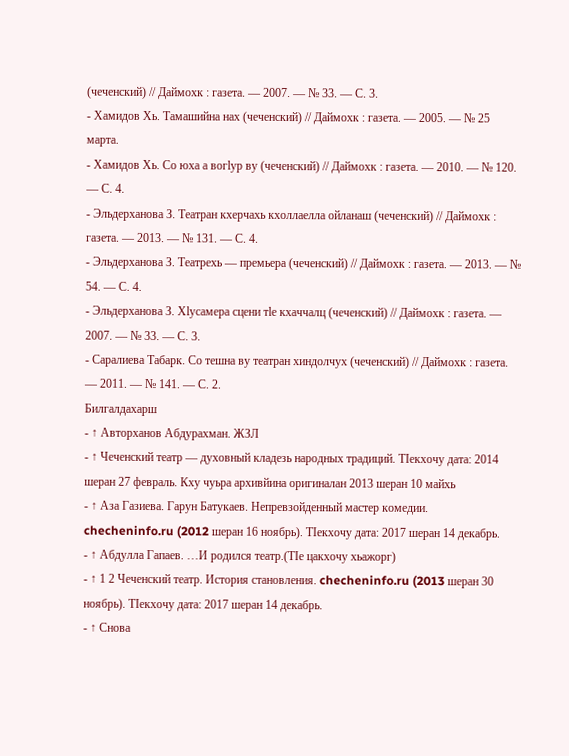(чеченский) // Даймохк : газета. — 2007. — № 33. — С. 3.
- Хамидов Хь. Тамашийна нах (чеченский) // Даймохк : газета. — 2005. — № 25 марта.
- Хамидов Хь. Со юха а вогӏур ву (чеченский) // Даймохк : газета. — 2010. — № 120. — С. 4.
- Эльдерханова З. Театран кхерчахь кхоллаелла ойланаш (чеченский) // Даймохк : газета. — 2013. — № 131. — С. 4.
- Эльдерханова З. Театрехь — премьера (чеченский) // Даймохк : газета. — 2013. — № 54. — С. 4.
- Эльдерханова З. Хӏусамера сцени тӏе кхаччалц (чеченский) // Даймохк : газета. — 2007. — № 33. — С. 3.
- Саралиева Табарк. Со тешна ву театран хиндолчух (чеченский) // Даймохк : газета. — 2011. — № 141. — С. 2.
Билгалдахарш
- ↑ Авторханов Абдурахман. ЖЗЛ
- ↑ Чеченский театр — духовный кладезь народных традиций. ТӀекхочу дата: 2014 шеран 27 февраль. Кху чуьра архивйина оригиналан 2013 шеран 10 майхь
- ↑ Аза Газиева. Гарун Батукаев. Непревзойденный мастер комедии. checheninfo.ru (2012 шеран 16 ноябрь). ТӀекхочу дата: 2017 шеран 14 декабрь.
- ↑ Абдулла Гапаев. …И родился театр.(ТӀе цакхочу хьажорг)
- ↑ 1 2 Чеченский театр. История становления. checheninfo.ru (2013 шеран 30 ноябрь). ТӀекхочу дата: 2017 шеран 14 декабрь.
- ↑ Снова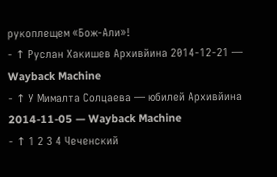рукоплещем «Бож-Али»!
- ↑ Руслан Хакишев Архивйина 2014-12-21 — Wayback Machine
- ↑ У Мималта Солцаева — юбилей Архивйина 2014-11-05 — Wayback Machine
- ↑ 1 2 3 4 Чеченский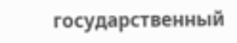государственный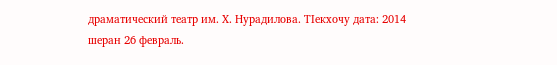драматический театр им. Х. Нурадилова. ТӀекхочу дата: 2014 шеран 26 февраль.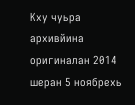Кху чуьра архивйина оригиналан 2014 шеран 5 ноябрехь